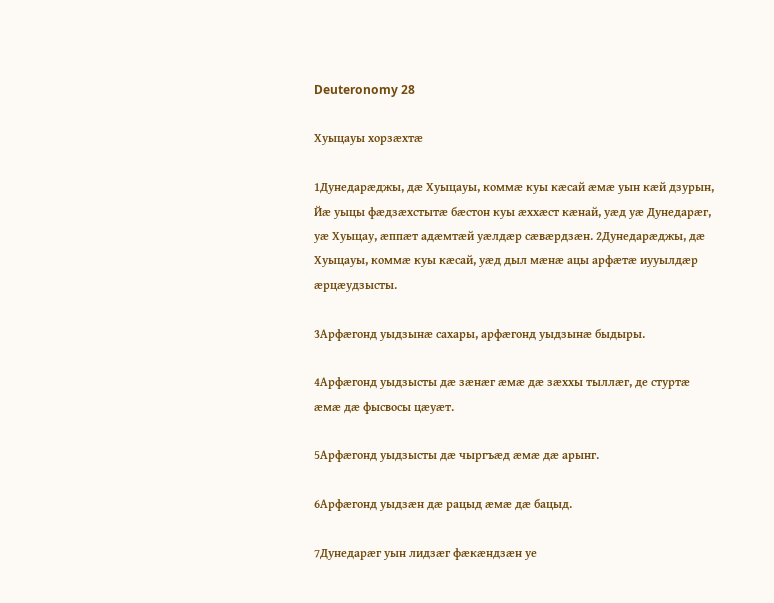Deuteronomy 28

Хуыцауы хорзӕхтӕ

1Дунедарӕджы, дӕ Хуыцауы, коммӕ куы кӕсай ӕмӕ уын кӕй дзурын, Йӕ уыцы фӕдзӕхстытӕ бӕстон куы ӕххӕст кӕнай, уӕд уӕ Дунедарӕг, уӕ Хуыцау, ӕппӕт адӕмтӕй уӕлдӕр сӕвӕрдзӕн. 2Дунедарӕджы, дӕ Хуыцауы, коммӕ куы кӕсай, уӕд дыл мӕнӕ ацы арфӕтӕ иууылдӕр ӕрцӕудзысты.

3Арфӕгонд уыдзынӕ сахары, арфӕгонд уыдзынӕ быдыры.

4Арфӕгонд уыдзысты дӕ зӕнӕг ӕмӕ дӕ зӕххы тыллӕг, де стуртӕ ӕмӕ дӕ фысвосы цӕуӕт.

5Арфӕгонд уыдзысты дӕ чыргъӕд ӕмӕ дӕ арынг.

6Арфӕгонд уыдзӕн дӕ рацыд ӕмӕ дӕ бацыд.

7Дунедарӕг уын лидзӕг фӕкӕндзӕн уе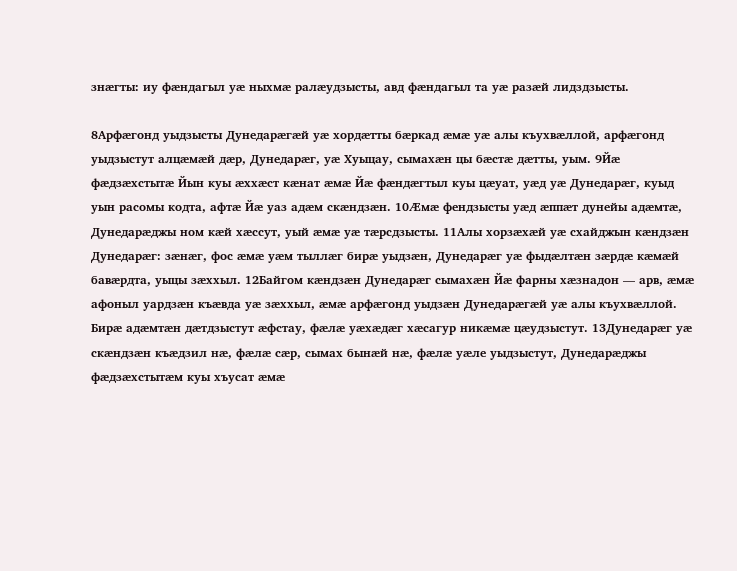знӕгты: иу фӕндагыл уӕ ныхмӕ ралӕудзысты, авд фӕндагыл та уӕ разӕй лидздзысты.

8Арфӕгонд уыдзысты Дунедарӕгӕй уӕ хордӕтты бӕркад ӕмӕ уӕ алы къухвӕллой, арфӕгонд уыдзыстут алцӕмӕй дӕр, Дунедарӕг, уӕ Хуыцау, сымахӕн цы бӕстӕ дӕтты, уым. 9Йӕ фӕдзӕхстытӕ Йын куы ӕххӕст кӕнат ӕмӕ Йӕ фӕндӕгтыл куы цӕуат, уӕд уӕ Дунедарӕг, куыд уын расомы кодта, афтӕ Йӕ уаз адӕм скӕндзӕн. 10Ӕмӕ фендзысты уӕд ӕппӕт дунейы адӕмтӕ, Дунедарӕджы ном кӕй хӕссут, уый ӕмӕ уӕ тӕрсдзысты. 11Алы хорзӕхӕй уӕ схайджын кӕндзӕн Дунедарӕг: зӕнӕг, фос ӕмӕ уӕм тыллӕг бирӕ уыдзӕн, Дунедарӕг уӕ фыдӕлтӕн зӕрдӕ кӕмӕй бавӕрдта, уыцы зӕххыл. 12Байгом кӕндзӕн Дунедарӕг сымахӕн Йӕ фарны хӕзнадон — арв, ӕмӕ афоныл уардзӕн къӕвда уӕ зӕххыл, ӕмӕ арфӕгонд уыдзӕн Дунедарӕгӕй уӕ алы къухвӕллой. Бирӕ адӕмтӕн дӕтдзыстут ӕфстау, фӕлӕ уӕхӕдӕг хӕсагур никӕмӕ цӕудзыстут. 13Дунедарӕг уӕ скӕндзӕн къӕдзил нӕ, фӕлӕ сӕр, сымах бынӕй нӕ, фӕлӕ уӕле уыдзыстут, Дунедарӕджы фӕдзӕхстытӕм куы хъусат ӕмӕ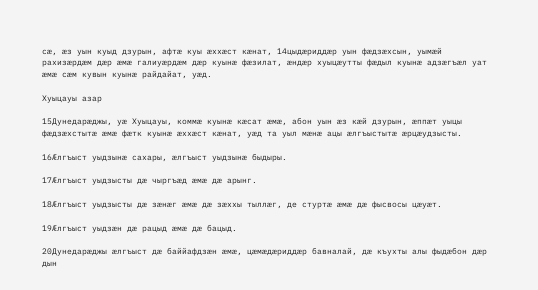сӕ, ӕз уын куыд дзурын, афтӕ куы ӕххӕст кӕнат, 14цыдӕриддӕр уын фӕдзӕхсын, уымӕй рахизӕрдӕм дӕр ӕмӕ галиуӕрдӕм дӕр куынӕ фӕзилат, ӕндӕр хуыцӕутты фӕдыл куынӕ адзӕгъӕл уат ӕмӕ сӕм кувын куынӕ райдайат, уӕд.

Хуыцауы азар

15Дунедарӕджы, уӕ Хуыцауы, коммӕ куынӕ кӕсат ӕмӕ, абон уын ӕз кӕй дзурын, ӕппӕт уыцы фӕдзӕхстытӕ ӕмӕ фӕтк куынӕ ӕххӕст кӕнат, уӕд та уыл мӕнӕ ацы ӕлгъыстытӕ ӕрцӕудзысты.

16Ӕлгъыст уыдзынӕ сахары, ӕлгъыст уыдзынӕ быдыры.

17Ӕлгъыст уыдзысты дӕ чыргъӕд ӕмӕ дӕ арынг.

18Ӕлгъыст уыдзысты дӕ зӕнӕг ӕмӕ дӕ зӕххы тыллӕг, де стуртӕ ӕмӕ дӕ фысвосы цӕуӕт.

19Ӕлгъыст уыдзӕн дӕ рацыд ӕмӕ дӕ бацыд.

20Дунедарӕджы ӕлгъыст дӕ баййафдзӕн ӕмӕ, цӕмӕдӕриддӕр бавналай, дӕ къухты алы фыдӕбон дӕр дын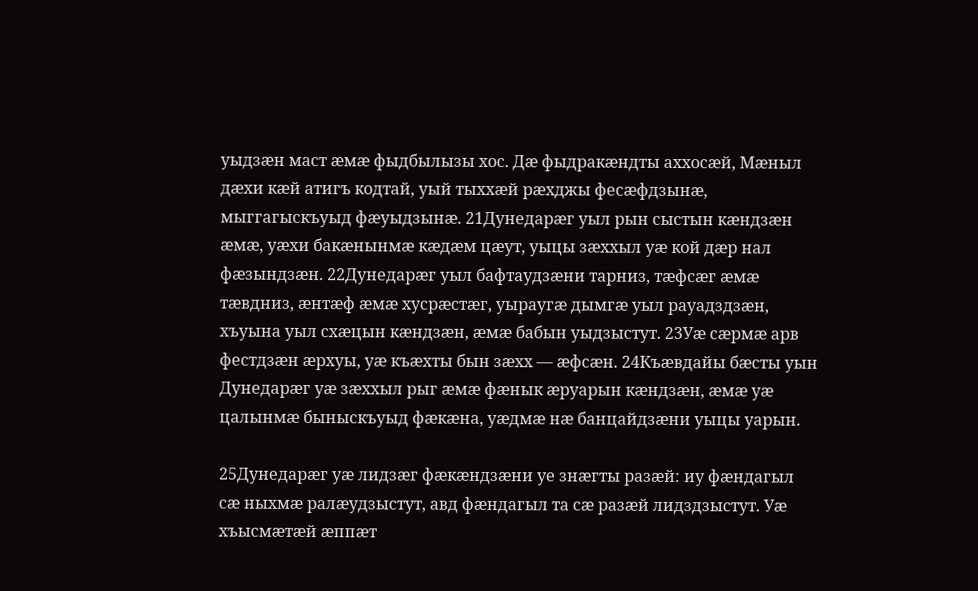уыдзӕн маст ӕмӕ фыдбылызы хос. Дӕ фыдракӕндты аххосӕй, Мӕныл дӕхи кӕй атигъ кодтай, уый тыххӕй рӕхджы фесӕфдзынӕ, мыггагыскъуыд фӕуыдзынӕ. 21Дунедарӕг уыл рын сыстын кӕндзӕн ӕмӕ, уӕхи бакӕнынмӕ кӕдӕм цӕут, уыцы зӕххыл уӕ кой дӕр нал фӕзындзӕн. 22Дунедарӕг уыл бафтаудзӕни тарниз, тӕфсӕг ӕмӕ тӕвдниз, ӕнтӕф ӕмӕ хусрӕстӕг, уыраугӕ дымгӕ уыл рауадздзӕн, хъуына уыл схӕцын кӕндзӕн, ӕмӕ бабын уыдзыстут. 23Уӕ сӕрмӕ арв фестдзӕн ӕрхуы, уӕ къӕхты бын зӕхх — ӕфсӕн. 24Къӕвдайы бӕсты уын Дунедарӕг уӕ зӕххыл рыг ӕмӕ фӕнык ӕруарын кӕндзӕн, ӕмӕ уӕ цалынмӕ быныскъуыд фӕкӕна, уӕдмӕ нӕ банцайдзӕни уыцы уарын.

25Дунедарӕг уӕ лидзӕг фӕкӕндзӕни уе знӕгты разӕй: иу фӕндагыл сӕ ныхмӕ ралӕудзыстут, авд фӕндагыл та сӕ разӕй лидздзыстут. Уӕ хъысмӕтӕй ӕппӕт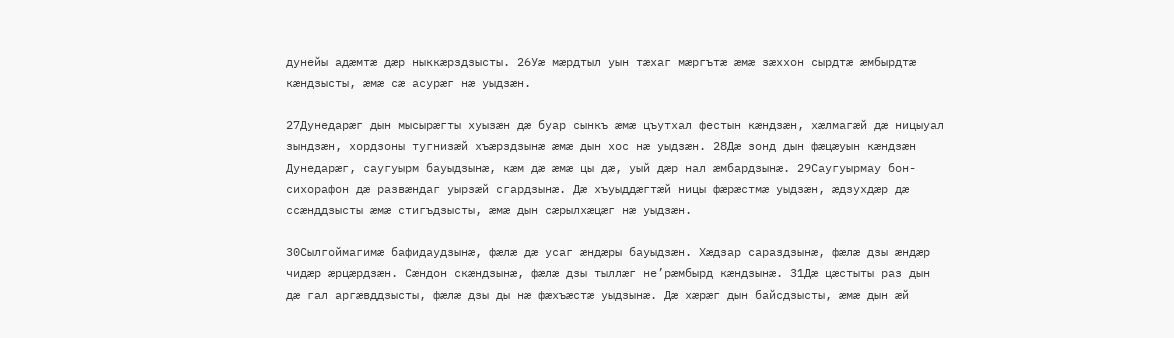дунейы адӕмтӕ дӕр ныккӕрздзысты. 26Уӕ мӕрдтыл уын тӕхаг мӕргътӕ ӕмӕ зӕххон сырдтӕ ӕмбырдтӕ кӕндзысты, ӕмӕ сӕ асурӕг нӕ уыдзӕн.

27Дунедарӕг дын мысырӕгты хуызӕн дӕ буар сынкъ ӕмӕ цъутхал фестын кӕндзӕн, хӕлмагӕй дӕ ницыуал зындзӕн, хордзоны тугнизӕй хъӕрздзынӕ ӕмӕ дын хос нӕ уыдзӕн. 28Дӕ зонд дын фӕцӕуын кӕндзӕн Дунедарӕг, саугуырм бауыдзынӕ, кӕм дӕ ӕмӕ цы дӕ, уый дӕр нал ӕмбардзынӕ. 29Саугуырмау бон-сихорафон дӕ развӕндаг уырзӕй сгардзынӕ. Дӕ хъуыддӕгтӕй ницы фӕрӕстмӕ уыдзӕн, ӕдзухдӕр дӕ ссӕнддзысты ӕмӕ стигъдзысты, ӕмӕ дын сӕрылхӕцӕг нӕ уыдзӕн.

30Сылгоймагимӕ бафидаудзынӕ, фӕлӕ дӕ усаг ӕндӕры бауыдзӕн. Хӕдзар сараздзынӕ, фӕлӕ дзы ӕндӕр чидӕр ӕрцӕрдзӕн. Сӕндон скӕндзынӕ, фӕлӕ дзы тыллӕг не’рӕмбырд кӕндзынӕ. 31Дӕ цӕстыты раз дын дӕ гал аргӕвддзысты, фӕлӕ дзы ды нӕ фӕхъӕстӕ уыдзынӕ. Дӕ хӕрӕг дын байсдзысты, ӕмӕ дын ӕй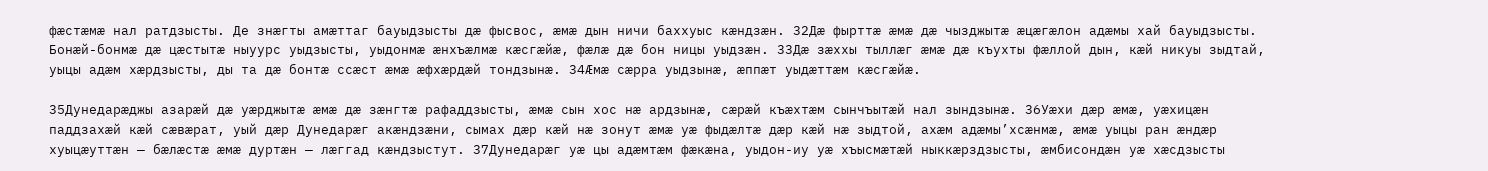фӕстӕмӕ нал ратдзысты. Де знӕгты амӕттаг бауыдзысты дӕ фысвос, ӕмӕ дын ничи баххуыс кӕндзӕн. 32Дӕ фырттӕ ӕмӕ дӕ чызджытӕ ӕцӕгӕлон адӕмы хай бауыдзысты. Бонӕй-бонмӕ дӕ цӕстытӕ ныуурс уыдзысты, уыдонмӕ ӕнхъӕлмӕ кӕсгӕйӕ, фӕлӕ дӕ бон ницы уыдзӕн. 33Дӕ зӕххы тыллӕг ӕмӕ дӕ къухты фӕллой дын, кӕй никуы зыдтай, уыцы адӕм хӕрдзысты, ды та дӕ бонтӕ ссӕст ӕмӕ ӕфхӕрдӕй тондзынӕ. 34Ӕмӕ сӕрра уыдзынӕ, ӕппӕт уыдӕттӕм кӕсгӕйӕ.

35Дунедарӕджы азарӕй дӕ уӕрджытӕ ӕмӕ дӕ зӕнгтӕ рафаддзысты, ӕмӕ сын хос нӕ ардзынӕ, сӕрӕй къӕхтӕм сынчъытӕй нал зындзынӕ. 36Уӕхи дӕр ӕмӕ, уӕхицӕн паддзахӕй кӕй сӕвӕрат, уый дӕр Дунедарӕг акӕндзӕни, сымах дӕр кӕй нӕ зонут ӕмӕ уӕ фыдӕлтӕ дӕр кӕй нӕ зыдтой, ахӕм адӕмы’хсӕнмӕ, ӕмӕ уыцы ран ӕндӕр хуыцӕуттӕн — бӕлӕстӕ ӕмӕ дуртӕн — лӕггад кӕндзыстут. 37Дунедарӕг уӕ цы адӕмтӕм фӕкӕна, уыдон-иу уӕ хъысмӕтӕй ныккӕрздзысты, ӕмбисондӕн уӕ хӕсдзысты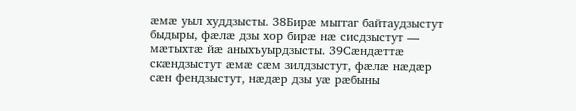ӕмӕ уыл худдзысты. 38Бирӕ мыггаг байтаудзыстут быдыры, фӕлӕ дзы хор бирӕ нӕ сисдзыстут — мӕтыхтӕ йӕ аныхъуырдзысты. 39Сӕндӕттӕ скӕндзыстут ӕмӕ сӕм зилдзыстут, фӕлӕ нӕдӕр сӕн фендзыстут, нӕдӕр дзы уӕ рӕбыны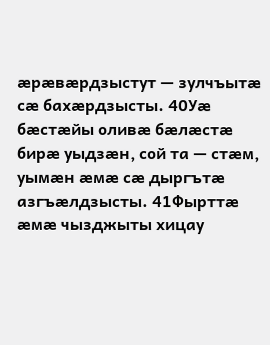ӕрӕвӕрдзыстут — зулчъытӕ сӕ бахӕрдзысты. 40Уӕ бӕстӕйы оливӕ бӕлӕстӕ бирӕ уыдзӕн, сой та — стӕм, уымӕн ӕмӕ сӕ дыргътӕ азгъӕлдзысты. 41Фырттӕ ӕмӕ чызджыты хицау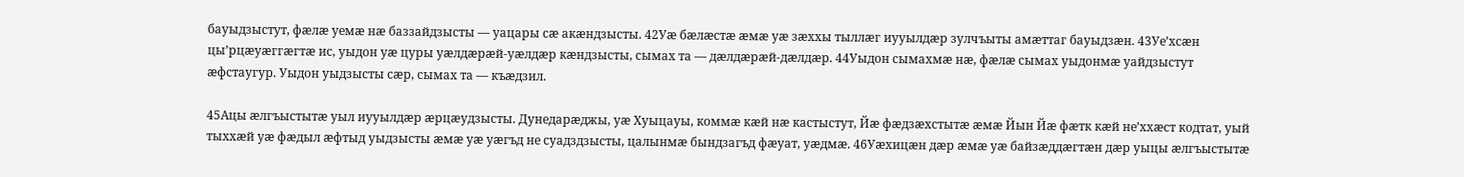бауыдзыстут, фӕлӕ уемӕ нӕ баззайдзысты — уацары сӕ акӕндзысты. 42Уӕ бӕлӕстӕ ӕмӕ уӕ зӕххы тыллӕг иууылдӕр зулчъыты амӕттаг бауыдзӕн. 43Уе’хсӕн цы’рцӕуӕггӕгтӕ ис, уыдон уӕ цуры уӕлдӕрӕй-уӕлдӕр кӕндзысты, сымах та — дӕлдӕрӕй-дӕлдӕр. 44Уыдон сымахмӕ нӕ, фӕлӕ сымах уыдонмӕ уайдзыстут ӕфстаугур. Уыдон уыдзысты сӕр, сымах та — къӕдзил.

45Ацы ӕлгъыстытӕ уыл иууылдӕр ӕрцӕудзысты. Дунедарӕджы, уӕ Хуыцауы, коммӕ кӕй нӕ кастыстут, Йӕ фӕдзӕхстытӕ ӕмӕ Йын Йӕ фӕтк кӕй не’ххӕст кодтат, уый тыххӕй уӕ фӕдыл ӕфтыд уыдзысты ӕмӕ уӕ уӕгъд не суадздзысты, цалынмӕ бындзагъд фӕуат, уӕдмӕ. 46Уӕхицӕн дӕр ӕмӕ уӕ байзӕддӕгтӕн дӕр уыцы ӕлгъыстытӕ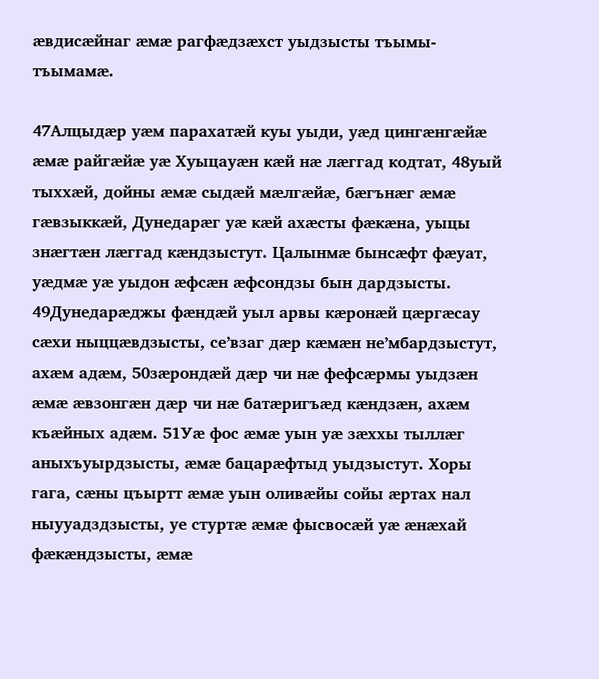ӕвдисӕйнаг ӕмӕ рагфӕдзӕхст уыдзысты тъымы-тъымамӕ.

47Алцыдӕр уӕм парахатӕй куы уыди, уӕд цингӕнгӕйӕ ӕмӕ райгӕйӕ уӕ Хуыцауӕн кӕй нӕ лӕггад кодтат, 48уый тыххӕй, дойны ӕмӕ сыдӕй мӕлгӕйӕ, бӕгънӕг ӕмӕ гӕвзыккӕй, Дунедарӕг уӕ кӕй ахӕсты фӕкӕна, уыцы знӕгтӕн лӕггад кӕндзыстут. Цалынмӕ бынсӕфт фӕуат, уӕдмӕ уӕ уыдон ӕфсӕн ӕфсондзы бын дардзысты. 49Дунедарӕджы фӕндӕй уыл арвы кӕронӕй цӕргӕсау сӕхи ныццӕвдзысты, се’взаг дӕр кӕмӕн не’мбардзыстут, ахӕм адӕм, 50зӕрондӕй дӕр чи нӕ фефсӕрмы уыдзӕн ӕмӕ ӕвзонгӕн дӕр чи нӕ батӕригъӕд кӕндзӕн, ахӕм къӕйных адӕм. 51Уӕ фос ӕмӕ уын уӕ зӕххы тыллӕг аныхъуырдзысты, ӕмӕ бацарӕфтыд уыдзыстут. Хоры гага, сӕны цъыртт ӕмӕ уын оливӕйы сойы ӕртах нал ныууадздзысты, уе стуртӕ ӕмӕ фысвосӕй уӕ ӕнӕхай фӕкӕндзысты, ӕмӕ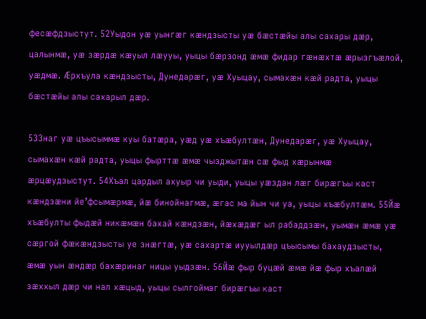фесӕфдзыстут. 52Уыдон уӕ уынгӕг кӕндзысты уӕ бӕстӕйы алы сахары дӕр, цалынмӕ, уӕ зӕрдӕ кӕуыл лӕууы, уыцы бӕрзонд ӕмӕ фидар гӕнӕхтӕ ӕрызгъӕлой, уӕдмӕ. Ӕрхъула кӕндзысты, Дунедарӕг, уӕ Хуыцау, сымахӕн кӕй радта, уыцы бӕстӕйы алы сахарыл дӕр.

53Знаг уӕ цъысыммӕ куы батӕра, уӕд уӕ хъӕбултӕн, Дунедарӕг, уӕ Хуыцау, сымахӕн кӕй радта, уыцы фырттӕ ӕмӕ чызджытӕн сӕ фыд хӕрынмӕ ӕрцӕудзыстут. 54Хъал цардыл ахуыр чи уыди, уыцы уӕздан лӕг бирӕгъы каст кӕндзӕни йе’фсымӕрмӕ, йӕ бинойнагмӕ, ӕгас ма йын чи уа, уыцы хъӕбултӕм. 55Йӕ хъӕбулты фыдӕй никӕмӕн бахай кӕндзӕн, йӕхӕдӕг ыл рабаддзӕн, уымӕн ӕмӕ уӕ сӕргой фӕкӕндзысты уе знӕгтӕ, уӕ сахартӕ иууылдӕр цъысымы бахаудзысты, ӕмӕ уын ӕндӕр бахӕринаг ницы уыдзӕн. 56Йӕ фыр буцӕй ӕмӕ йӕ фыр хъалӕй зӕххыл дӕр чи нал хӕцыд, уыцы сылгоймаг бирӕгъы каст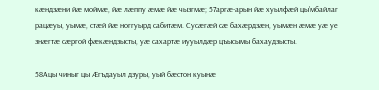кӕндзӕни йӕ моймӕ, йӕ лӕппу ӕмӕ йӕ чызгмӕ; 57аргӕ-арын йӕ хуылфӕй цы’мбайлаг рацӕуы, уымӕ, стӕй йӕ ноггуырд сабитӕм. Сусӕгӕй сӕ бахӕрдзӕн, уымӕн ӕмӕ уӕ уе знӕгтӕ сӕргой фӕкӕндзысты, уӕ сахартӕ иууылдӕр цъысымы бахаудзысты.

58Ацы чиныг цы Ӕгъдауыл дзуры, уый бӕстон куынӕ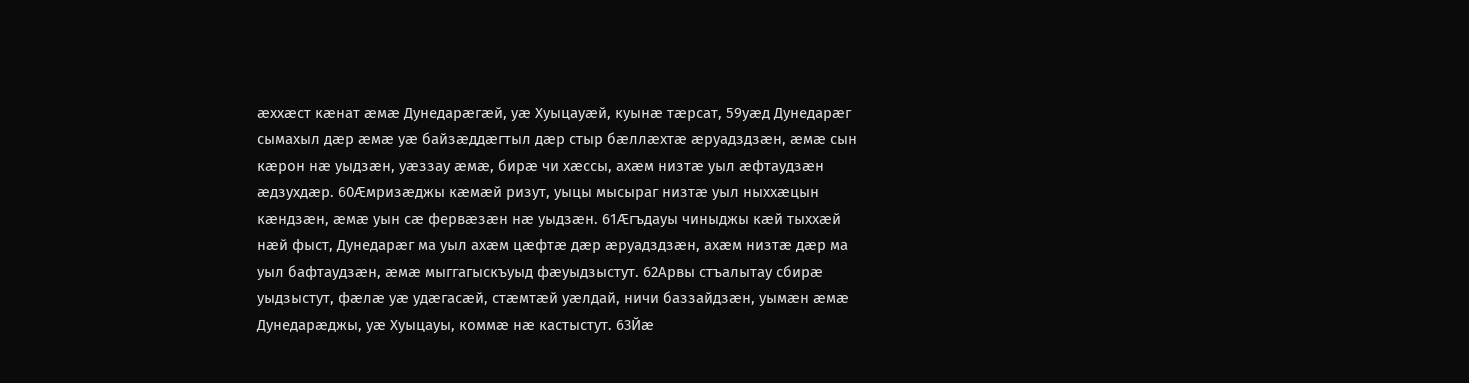ӕххӕст кӕнат ӕмӕ Дунедарӕгӕй, уӕ Хуыцауӕй, куынӕ тӕрсат, 59уӕд Дунедарӕг сымахыл дӕр ӕмӕ уӕ байзӕддӕгтыл дӕр стыр бӕллӕхтӕ ӕруадздзӕн, ӕмӕ сын кӕрон нӕ уыдзӕн, уӕззау ӕмӕ, бирӕ чи хӕссы, ахӕм низтӕ уыл ӕфтаудзӕн ӕдзухдӕр. 60Ӕмризӕджы кӕмӕй ризут, уыцы мысыраг низтӕ уыл ныххӕцын кӕндзӕн, ӕмӕ уын сӕ фервӕзӕн нӕ уыдзӕн. 61Ӕгъдауы чиныджы кӕй тыххӕй нӕй фыст, Дунедарӕг ма уыл ахӕм цӕфтӕ дӕр ӕруадздзӕн, ахӕм низтӕ дӕр ма уыл бафтаудзӕн, ӕмӕ мыггагыскъуыд фӕуыдзыстут. 62Арвы стъалытау сбирӕ уыдзыстут, фӕлӕ уӕ удӕгасӕй, стӕмтӕй уӕлдай, ничи баззайдзӕн, уымӕн ӕмӕ Дунедарӕджы, уӕ Хуыцауы, коммӕ нӕ кастыстут. 63Йӕ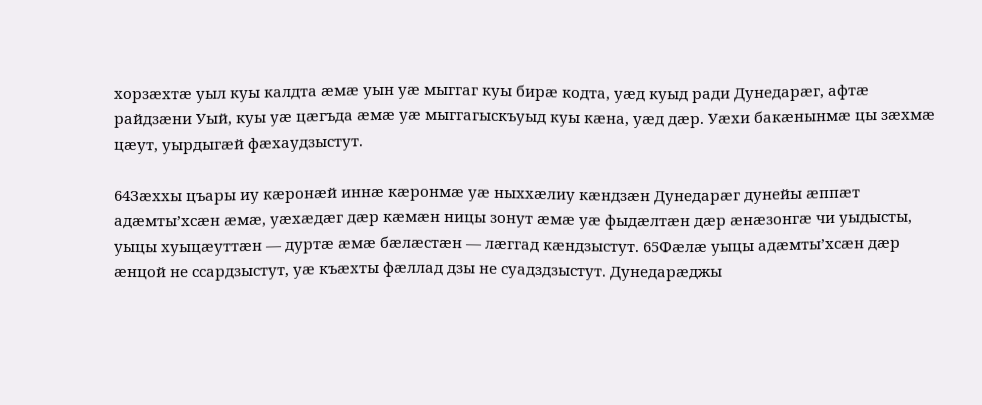хорзӕхтӕ уыл куы калдта ӕмӕ уын уӕ мыггаг куы бирӕ кодта, уӕд куыд ради Дунедарӕг, афтӕ райдзӕни Уый, куы уӕ цӕгъда ӕмӕ уӕ мыггагыскъуыд куы кӕна, уӕд дӕр. Уӕхи бакӕнынмӕ цы зӕхмӕ цӕут, уырдыгӕй фӕхаудзыстут.

64Зӕххы цъары иу кӕронӕй иннӕ кӕронмӕ уӕ ныххӕлиу кӕндзӕн Дунедарӕг дунейы ӕппӕт адӕмты’хсӕн ӕмӕ, уӕхӕдӕг дӕр кӕмӕн ницы зонут ӕмӕ уӕ фыдӕлтӕн дӕр ӕнӕзонгӕ чи уыдысты, уыцы хуыцӕуттӕн — дуртӕ ӕмӕ бӕлӕстӕн — лӕггад кӕндзыстут. 65Фӕлӕ уыцы адӕмты’хсӕн дӕр ӕнцой не ссардзыстут, уӕ къӕхты фӕллад дзы не суадздзыстут. Дунедарӕджы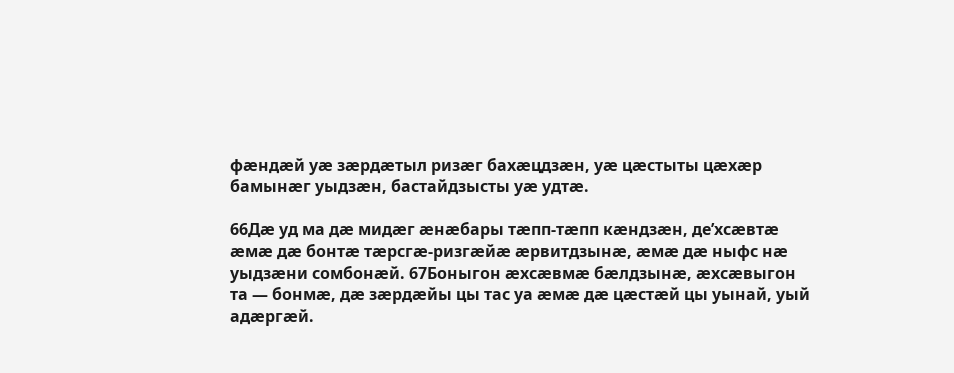фӕндӕй уӕ зӕрдӕтыл ризӕг бахӕцдзӕн, уӕ цӕстыты цӕхӕр бамынӕг уыдзӕн, бастайдзысты уӕ удтӕ.

66Дӕ уд ма дӕ мидӕг ӕнӕбары тӕпп-тӕпп кӕндзӕн, де’хсӕвтӕ ӕмӕ дӕ бонтӕ тӕрсгӕ-ризгӕйӕ ӕрвитдзынӕ, ӕмӕ дӕ ныфс нӕ уыдзӕни сомбонӕй. 67Боныгон ӕхсӕвмӕ бӕлдзынӕ, ӕхсӕвыгон та — бонмӕ, дӕ зӕрдӕйы цы тас уа ӕмӕ дӕ цӕстӕй цы уынай, уый адӕргӕй.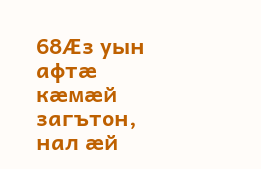68Ӕз уын афтӕ кӕмӕй загътон, нал ӕй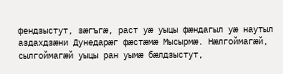фендзыстут, зӕгъгӕ, раст уӕ уыцы фӕндагыл уӕ наутыл аздахдзӕни Дунедарӕг фӕстӕмӕ Мысырмӕ. Нӕлгоймагӕй, сылгоймагӕй уыцы ран уымӕ бӕлдзыстут,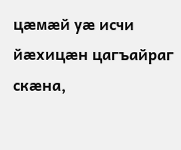цӕмӕй уӕ исчи йӕхицӕн цагъайраг скӕна,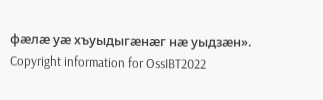фӕлӕ уӕ хъуыдыгӕнӕг нӕ уыдзӕн».
Copyright information for OssIBT2022